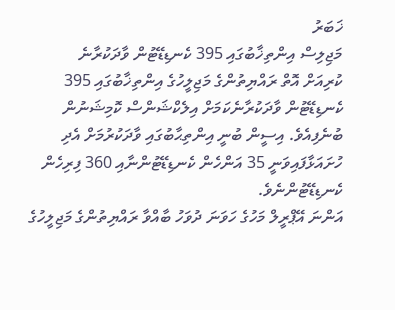ޚަބަރު
މަޖިލިސް އިންތިޚާބުގައި 395 ކެނޑިޑޭޓުން ވާދަކުރާނެ
ކުރިއަށް އޮތް ރައްޔިތުންގެ މަޖިލީހުގެ އިންތިޚާބުގައި 395 ކެނޑިޑޭޓުން ވާދަކުރާނެކަމަށް އިލެކްޝަންސް ކޮމިޝަނުން ބުނެފިއެވެ. އިސީން ބުނީ އިންތިޙާބުގައި ވާދަކުރުމަށް އެދި ހުށައަޅާފައިވަނީ 35 އަންހެން ކެނޑިޑޭޓުންނާއި 360 ފިރިހެން ކެނޑިޑޭޓުންނެވެ.
އަންނަ އޭޕްރީލް މަހުގެ ހަވަނަ ދުވަހު ބާއްވާ ރައްޔިތުންގެ މަޖިލީހުގެ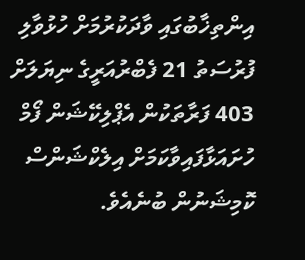އިންތިޚާބުގައި ވާދަކުރުމަށް ހުޅުވާލި ފުރުސަތު 21 ފެބްރުއަރީގެ ނިޔަލަށް 403 ފަރާތަކުން އެޕްލިކޭޝަން ފޯމް ހުށައަޅާފައިވާކަމަށް އިލެކްޝަންސް ކޮމިޝަނުން ބުނެއެވެ.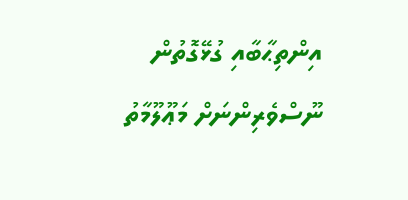އިންތިޙާބާއި ގުޅޭގޮތުން ނޫސްވެރިންނަށް މަޢޫލޫމާތު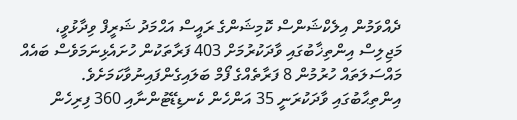ދެއްވަމުން އިލެކްޝަންސް ކޮމިޝަންގެ ރައީސް އަޙްމަދު ޝަރީފް ވިދާޅުވީ، މަޖިލިސް އިންތިޚާބުގައި ވާދަކުރުމަށް 403 ފަރާތަކުން ހުށައެޅިނަމަވެސް ބައެއް މައްސަލަތައް ހުރުމުން 8 ފަރާތެއްގެ ފޯމް ބަލައިގެންފައިނުވާކަމަށެވެ.
އިންތިޙާބުގައި ވާދަކުރަނީ 35 އަންހެން ކެނޑިޑޭޓުންނާއި 360 ފިރިހެން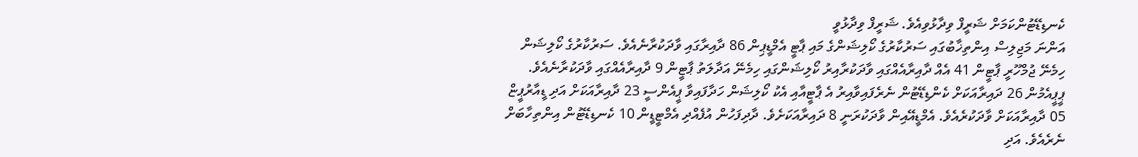ކެނޑިޑޭޓުންކަމަށް ޝަރީފް ވިދާޅުވިއެވެ. ޝަރީފް ވިދާޅުވީ
އަންނަ މަޖިލިސް އިންތިޚާބުގައި ސަރުކާރުގެ ކޯލިޝަންގެ މައި ޕާޓީ އެމްޑީޕިން 86 ދާއިރާގައި ވާދަކުރާނެއެވެ. ސަރުކާރުގެ ކޯލިޝަން ހިމެނޭ ޖުމްހޫރީ ޕާޓީން 41 އެއް ދާއިރާއެއްގައި ވާދަކުރާއިރު ކޯލިޝަންގައި ހިމެނޭ އަދާލަތު ޕާޓީން 9 ދާއިރާއެއްގައި ވާދަކުރާނެއެވެ.
ޕީޕީއެމުން 26 ދައިރާއަކަށް ކެންޑިޑޭޓުން ނެރެފައިވާއިރު އެ ޕާޓީއާއި އެކު ކޯލިޝަން ހަދާފައިވާ ޕީއެންސީ 23 ދާއިރާއަކަށް އަދި ޑީއާރުޕީޏް 05 ދާއިރާއަކަށް ވާދަކުރެއެވެ. އެމްޑީއޭއިން ވާދަކުރަނީ 8 ދައިރާއަކަށެވެ. ދާދިފަހުން އުފެއްދި އެމްޓީޑީން 10 ކެނޑިޑޭޓުން އިންތިހާބަށް ނެރެއެވެ. އަދި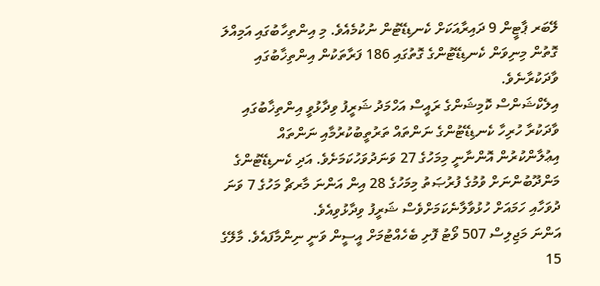ލޭބަރ ޕާޓީން 9 ދައިރާއަކަށް ކެނޑިޑޭޓުން ނުކުމެއެވެ. މި އިންތިހާބުގައި އަމިއްލަ ގޮތުން މިނިވަން ކެނޑިޑޭޓުންގެ ގޮތުގައި 186 ފަރާތަކުން އިންތިޚާބުގައި ވާދަކުރާނެވެ.
އިލެކްޝަންސް ކޮމިޝަންގެ ރައީސް އަހްމަދު ޝަރީފު ވިދާޅުވީ އިންތިޚާބުގައި ވާދަކުރާ ހުރިހާ ކެނޑިޑޭޓުންގެ ނަންތައް ތަރުތީބުކުރުމާއި ނަންތައް އިޢުލާންކުރުން އޮންނާނީ މިމަހުގެ 27 ވަނަދުވަހުކަމަށެވެ. އަދި ކެނޑިޑޭޓުންގެ މަންދޫބުންނަށް ވުމުގެ ފުރުޞަތު މިމަހުގެ 28 އިން އަންނަ މާރޗް މަހުގެ 7 ވަނަ ދުވަހާއި ހަމައަށް ހުޅުވާލާނެކަމަށްވެސް ޝަރީފު ވިދާޅުވިއެވެ.
އަންނަ މަޖިލިސް 507 ވޯޓު ފޮށި ބެހެއްޓުމަށް އީސީން ވަނީ ނިންމާފައެވެ. މާލޭގެ 15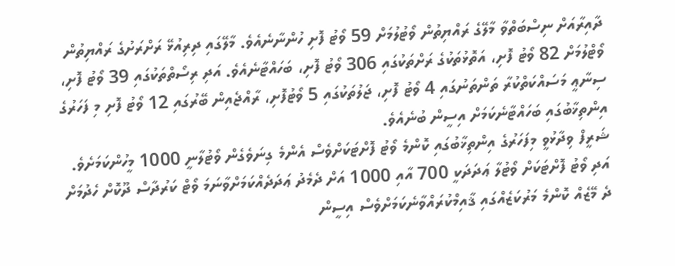ދާއިރާއަށް ނިސްބަތްވާ މާލޭގެ ރައްޔިތުން ވޯޓުލުމަށް 59 ވޯޓު ފޮށި ހުންނާނެއެވެ. މާލޭގައި ދިރިއުޅޭ ރަށްރަށުގެ ރައްޔިތުން ވޯޓްލުމަށް 82 ވޯޓު ފޮށި، އަތޮޅުތަކުގެ ރަށްތަކުގައި 306 ވޯޓު ފޮށި، ބަހައްޓާނެއެވެ. އަދި ރިސޯތްތަކުގައި 39 ވޯޓު ފޮށި، ސިނާޢީ މަސައްކަތްކުރާ ތަންތަނުގައި 4 ވޯޓު ފޮށި، ޖަލުތަކުގައި 5 ވޯޓުފޮށި، ރާއްޖެއިން ބޭރުގައި 12 ވޯޓު ފޮށި މި ފަހަރުގެ އިންތިޚާބުގައި ބަހައްޓާނެކަމަށް އިސީން ބުނެއެވެ.
ޝަރީފް ވިދާޅުވީ މިފަހަރުގެ އިންތިޚާބުގައި ކޮންމެ ވޯޓު ފޮށްޓަކަށްވެސް އެންމެ ގިނަވެގެން ވޯޓުލާނީ 1000 މީހުންކަމަށެވެ. އަދި ވޯޓު ފޮށްޓަކަށް ވޯޓުލާ ޢަދަދަކީ 700 އާއި 1000 އަށް ދެމެދު ޢަދަދެއްކަމަށްވާނަމަ ވޯޓް ކަރުދާސް ދޫކޮށް ހެދުމަށް ދެ މޭޒެއް ކޮންމެ މަރުކަޒެއްގައި ޤާއިމްކުރައްވާނެކަމަށްވެސް އިސީން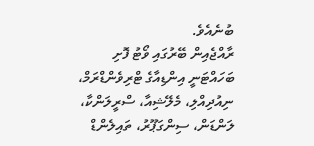ބުނެއެވެ.
ރާއްޖެއިން ބޭރުގައި ވޯޓު ފޮށި ބަހައްޓަނީ އިންޑިއާގެ ޓްރިވެންޑްރަމް، ނިއުދިއްލި، މެލޭޝިއާ، ސްރީލަންކާ، ލަންޑަން، ސިންގަޕޫރު، ތައިލެންޑް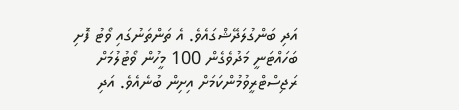އަދި ބަންގުލަދޭޝްގައެވެ. އެ ތަންތަނުގައި ވޯޓު ފޮށި ބަހައްޓަނީ މަދުވެގެން 100 މީހުން ވޯޓުލުމަށް ރަޖިސްޓްރީވުމުންކަމަށް އިށިން ބުނެއެވެ. އަދި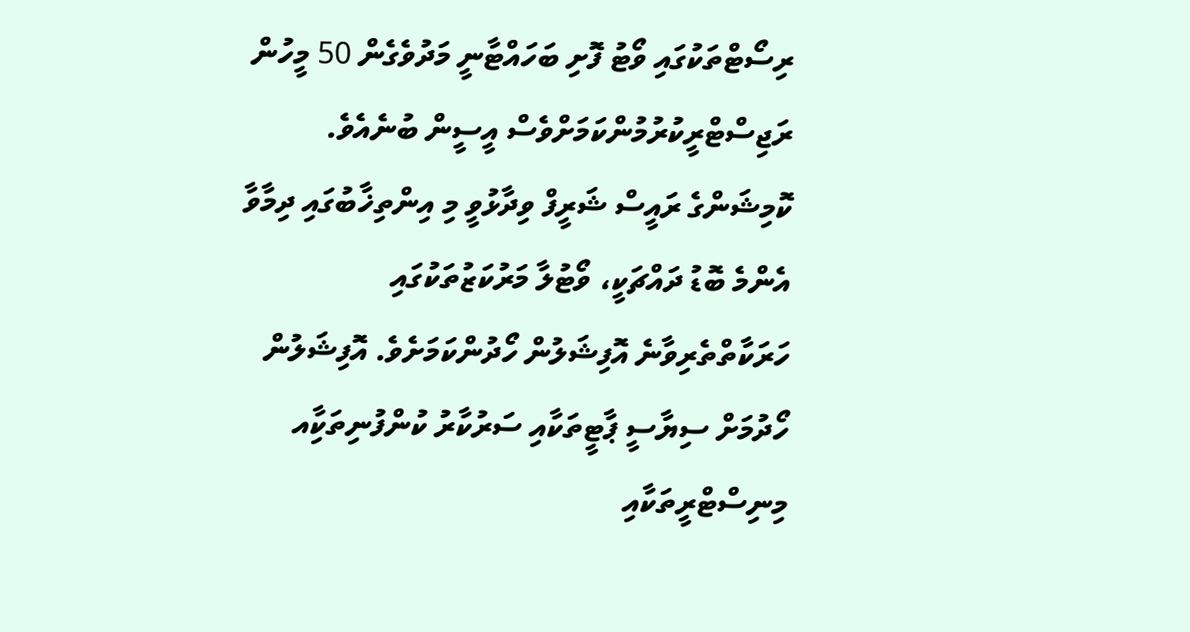ރިސޯޓްތަކުގައި ވޯޓު ފޮށި ބަހައްޓާނީ މަދުވެގެން 50 މީހުން ރަޖިސްޓްރީކުރުމުންކަމަށްވެސް އީސީން ބުނެއެވެ.
ކޮމިޝަންގެ ރައީސް ޝަރީފް ވިދާޅުވީ މި އިންތިޚާބުގައި ދިމާވާ އެންމެ ބޮޑު ދައްޗަކީ، ވޯޓުލާ މަރުކަޒުތަކުގައި ހަރަކާތްތެރިވާނެ އޮފިޝަލުން ހޯދުންކަމަށެވެ. އޮފިޝަލުން ހޯދުމަށް ސިޔާސީ ޕާޓީތަކާއި ސަރުކާރު ކުންފުނިތަކާިއ މިނިސްޓްރީތަކާއި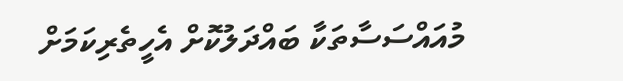މުއައްސަސާތަކާ ބައްދަލުކޮށް އެހީތެރިކަމަށް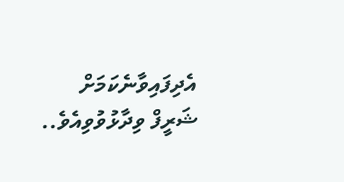އެދިފައިވާނެކަމަށް ޝަރީފް ވިދާޅުވުވިއެވެ..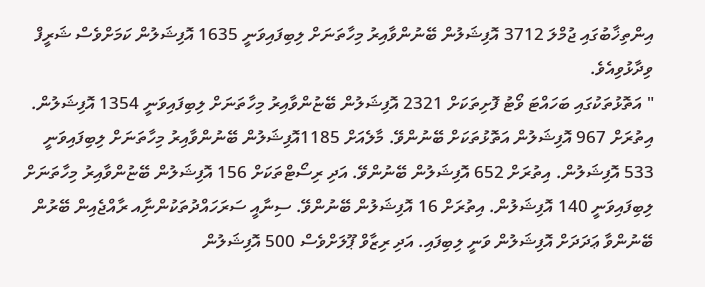އިންތިޚާބުގައި ޖުމްލަ 3712 އޮފިޝަލުން ބޭނުންވާއިރު މިހާތަނަށް ލިބިފައިވަނީ 1635 އޮފިޝަލުން ކަމަށްވެސް ޝަރީފް ވިދާޅުވިއެވެ.
" އަތޮޅުތަކުގައި ބަހައްޓަ ވޯޓު ފޮށިތަކަށް 2321 އޮފިޝަލުން ބޭޏުންވާއިރު މިހާތަނަށް ލިބިފައިވަނީ 1354 އޮފިޝަލުން. އިތުރަށް 967 އޮފިޝަލުން އަތޮޅުތަކަށް ބޭނުންވޭ. މާލެއަށް 1185އޮފިޝަލުން ބޭނުންވާއިރު މިހާތަނަށް ލިބިފައިވަނީ 533 އޮފިޝަލުން. އިތުރަށް 652 އޮފިޝަލުން ބޭނުންވޭ. އަދި ރިސޯޓްތަކަށް 156 އޮފިޝަލުން ބޭޏުންވާއިރު މިހާތަނަށް ލިބިފައިވަނީ 140 އޮފިޝަލުން. އިތުރަށް 16 އޮފިޝަލުން ބޭނުންވޭ. ސިނާއީ ސަރަހައްދުތަކުންނާިއ ރާއްޖެއިން ބޭރުން ބޭނުންވާ ޢަދަދަށް އޮފިޝަލުން ވަނީ ލިބިފައި. އަދި ރިޒާވް ޕޫލަށްވެސް 500 އޮފިޝަލުން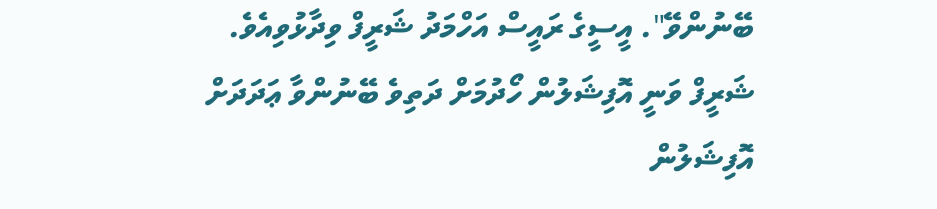ބޭނުންވޭ". އީސީގެ ރައީސް އަހްމަދު ޝަރީފް ވިދާޅުވިއެވެ.
ޝަރީފް ވަނީ އޮފިޝަލުން ހޯދުމަށް ދަތިވެ ބޭނުންވާ ޢަދަދަށް އޮފިޝަލުން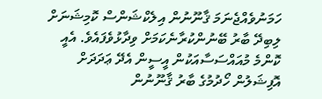ހަމަނުވެއްޖެނަމަ ޤާނޫނުން އިލެކްޝަންސް ކޮމިޝަނަށް ލިބިދޭ ބާރު ބޭނުންކުރާނެކަމަށް ވިދާޅުވެފައެވެ. އެއީ ކޮންމެ މުއައްސަސާއަކުން އީސީން އެދޭ ޢަދަދަށް އޮފިޝަލުން ހޯދުމުގެ ބާރު ޤާނޫނުން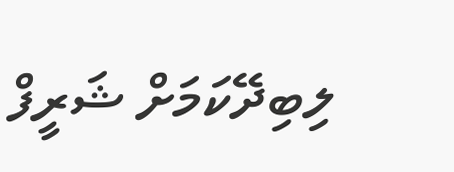ލިބިދޭކަމަށް ޝަރީފް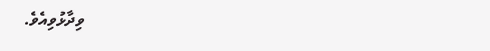ވިދާޅުވިއެވެ.